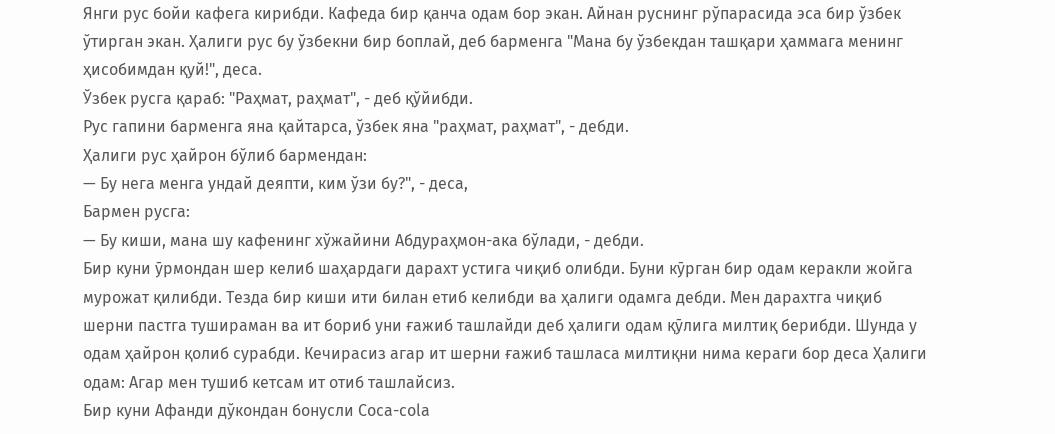Янги рус бойи кафега кирибди. Кафеда бир қанча одам бор экан. Айнан руснинг рўпарасида эса бир ўзбек ўтирган экан. Ҳалиги рус бу ўзбекни бир боплай, деб барменга "Мана бу ўзбекдан ташқари ҳаммага менинг ҳисобимдан қуй!", деса.
Ўзбек русга қараб: "Раҳмат, раҳмат", - деб қўйибди.
Рус гапини барменга яна қайтарса, ўзбек яна "раҳмат, раҳмат", - дебди.
Ҳалиги рус ҳайрон бўлиб бармендан:
— Бу нега менга ундай деяпти, ким ўзи бу?", - деса,
Бармен русга:
— Бу киши, мана шу кафенинг хўжайини Абдураҳмон-ака бўлади, - дебди.
Бир куни ӯрмондан шер келиб шаҳардаги дарахт устига чиқиб олибди. Буни кӯрган бир одам керакли жойга мурожат қилибди. Тезда бир киши ити билан етиб келибди ва ҳалиги одамга дебди. Мен дарахтга чиқиб шерни пастга тушираман ва ит бориб уни ғажиб ташлайди деб ҳалиги одам қӯлига милтиқ берибди. Шунда у одам ҳайрон қолиб сурабди. Кечирасиз агар ит шерни ғажиб ташласа милтиқни нима кераги бор деса Ҳалиги одам: Агар мен тушиб кетсам ит отиб ташлайсиз.
Бир куни Афанди дўкондан бонусли Соcа-cоlа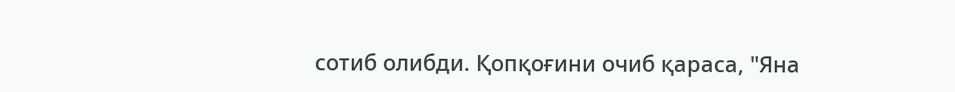сотиб олибди. Қопқоғини очиб қараса, "Яна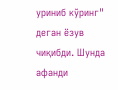уриниб кўринг" деган ёзув чиқибди. Шунда афанди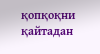қопқоқни қайтадан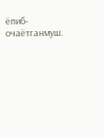ёпиб-очаётганмуш.